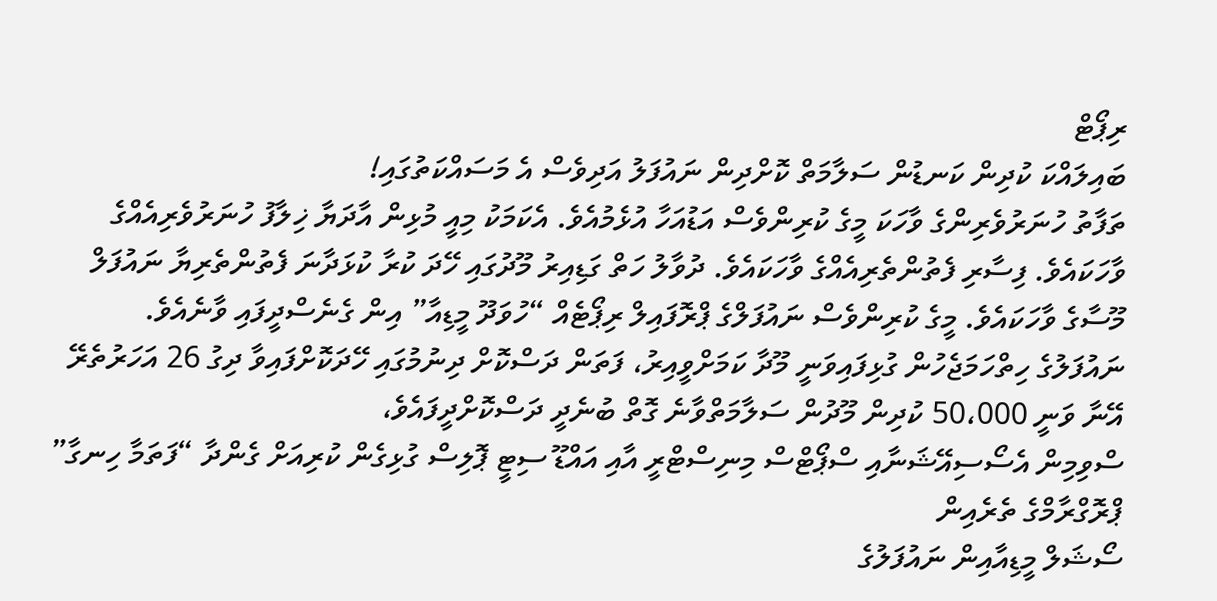ރިޕޯޓް
ބައިލައްކަ ކުދިން ކަނޑުން ސަލާމަތް ކޮށްދިން ނައުފަލު އަދިވެސް އެ މަސައްކަތުގައި!
ތަފާތު ހުނަރުވެރިންގެ ވާހަކަ މީގެ ކުރިންވެސް އަޑުއަހާ އުޅެމުއެވެ. އެކަމަކު މިއީ މުޅިން އާދަޔާ ޚިލާފު ހުނަރުވެރިއެއްގެ ވާހަކައެވެ. ފިސާރި ފެތުންތެރިއެއްގެ ވާހަކައެވެ. ދުވާލު ހަތް ގަޑިއިރު މޫދުގައި ހޭދަ ކުރާ ކުޅަދާނަ ފެތުންތެރިޔާ ނައުފަލް މޫސާގެ ވާހަކައެވެ. މީގެ ކުރިންވެސް ނައުފަލްގެ ޕްރޮފައިލް ރިޕޯޓެއް “ހުވަދޫ މީޑިއާ” އިން ގެނެސްދީފައި ވާނެއެވެ.
ނައުފަލުގެ ހިތްހަމަޖެހުން ގުޅިފައިވަނީ މޫދާ ކަމަށްވީއިރު، ފަތަން ދަސްކޮށް ދިނުމުގައި ހޭދަކޮށްފައިވާ ދިގު 26 އަހަރުތެރޭ އޭނާ ވަނީ 50،000 ކުދިން މޫދުން ސަލާމަތްވާނެ ގޮތް ބުނެދީ ދަސްކޮށްދީފައެވެ،
ސްވިމިން އެސޯސިއޭޝަނާއި ސްޕޯޓްސް މިނިސްޓްރީ އާއި އައްޑޫ ސިޓީ ޕޮލިސް ގުޅިގެން ކުރިއަށް ގެންދާ “ފަތަމާ ހިނގާ” ޕްރޮގްރާމްގެ ތެރެއިން
ސޯޝަލް މީޑިއާއިން ނައުފަލުގެ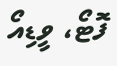ފޮޓޯ، ވީޑިއޯ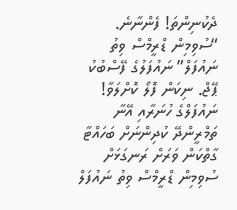ދެކުނިންތަ! ފެންނާނެ.
“ސުވިމިން ޑްރީމްސް ވިތު ނައުފަލް” ނައުފަލުގެ ފޭސްބުކު ޕޭޖް. ނިކަން ފޮލޯ ކޮށްލަވާ!
ނައުފަލްގެ ހުނަރާއި އޭނާ ތަމްރީންދޭ ކުދިންނަށް ބަހައްޓާ ގާތްކަން ވަރަށް ރަނގަޅަށް ސުވިމިން ޑްރީމްސް ވިތު ނައުފަލް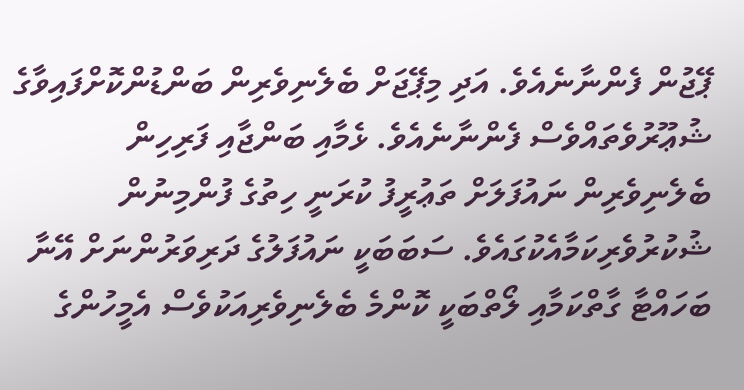ޕޭޖުން ފެންނާނެއެވެ. އަދި މިޕޭޖަށް ބެލެނިވެރިން ބަންޑުންކޮށްފައިވާގެ ޝުޢޫރުވެތައްވެސް ފެންނާނެއެވެ. ޅެމާއި ބަންޖާއި ފަރިހިން ބެލެނިވެރިން ނައުފަލަށް ތަޢުރީފު ކުރަނީ ހިތުގެ ފުންމިނުން ޝުކުރުވެރިކަމާއެކުގައެވެ. ސަބަބަކީ ނައުފަލުގެ ދަރިވަރުންނަށް އޭނާ ބަހައްޓާ ގާތްކަމާއި ލޯތްބަކީ ކޮންމެ ބެލެނިވެރިއަކުވެސް އެމީހުންގެ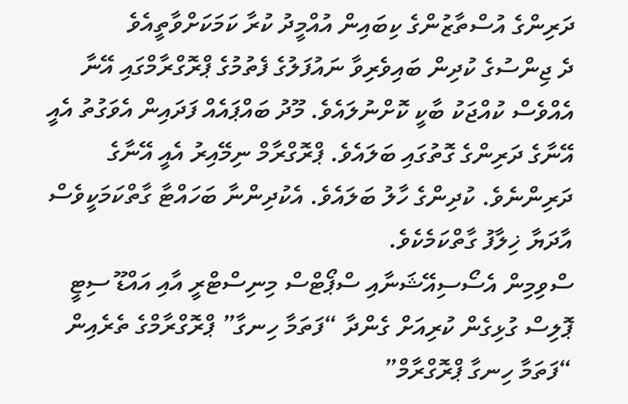ދަރިންގެ އުސްތާޒުންގެ ކިބައިން އުއްމީދު ކުރާ ކަމަކަށްވާތީއެވެ
ދެ ޖިންސުގެ ކުދިން ބައިވެރިވާ ނައުފަލުގެ ފެތުމުގެ ޕްރޮގްރާމްގައި އޭނާ އެއްވެސް ކުއްޖަކު ބާކީ ކޮށްނުލައެވެ. މޫދު ބައްޕައެއް ފަދައިން އެވަގުތު އެއީ އޭނާގެ ދަރިންގެ ގޮތުގައި ބަލައެވެ. ޕްރޮގްރާމް ނިމޭއިރު އެއީ އޭނާގެ ދަރިންނެވެ. ކުދިންގެ ހާލު ބަލައެވެ. އެކުދިންނާ ބަހައްޓާ ގާތްކަމަކީވެސް އާދަޔާ ޚިލާފު ގާތްކަމެކެވެ.
ސްވިމިން އެސޯސިއޭޝަނާއި ސްޕޯޓްސް މިނިސްޓްރީ އާއި އައްޑޫ ސިޓީ ޕޮލިސް ގުޅިގެން ކުރިއަށް ގެންދާ “ފަތަމާ ހިނގާ” ޕްރޮގްރާމްގެ ތެރެއިން
“ފަތަމާ ހިނގާ ޕްރޮގްރާމް”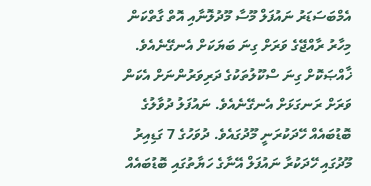އެމްބަސަޑަރު ނައުފަލް މޫސާ މޫދުލޮނާއި އޮތް ގާތްކަން މިހާރު ރާއްޖޭގެ ވަރަށް ގިނަ ބަޔަކަށް އެނގޭނެއެވެ. ޚާއްޞަކޮށް ގިނަ ސްކޫލުތަކުގެ ދަރިވަރުންނަށް އެކަން ވަރަށް ރަނގަޅަށް އެނގޭނެއެވެ. ނައުފަލު ދުވާލުގެ ބޮޑުބައެއް ހޭދަކުރަނީ މޫދުގައެވެ. ދުވަހުގެ 7 ގަޑިއިރު މޫދުގައި ހޭދަކުރާ ނައުފަލް އޭނާގެ ހަޔާތުގައި ބޮޑުބައެއް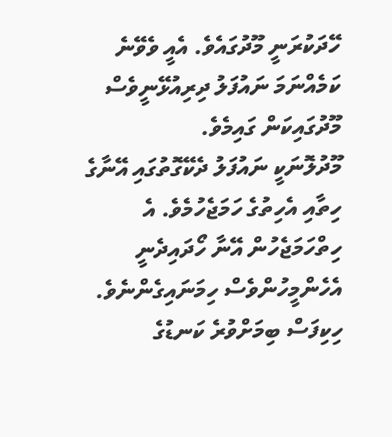ހޭދަކުރަނީ މޫދުގައެވެ. އެއީ ވެވޭނެ ކަމެއްނަމަ ނައުފަލު ދިރިއުޅޭނީވެސް މޫދުގައިކަން ގައިމެވެ.
މޫދުލޮނަކީ ނައުފަލު ދެކޭގޮތުގައި އޭނާގެ ހިތާއި އެހިތުގެ ހަމަޖެހުމެވެ. އެ ހިތްހަމަޖެހުން އޭނާ ހޯދައިދެނީ އެހެންމީހުންވެސް ހިމަނައިގެންނެވެ. ހިކިފަސް ބިމަށްވުރެ ކަނޑުގެ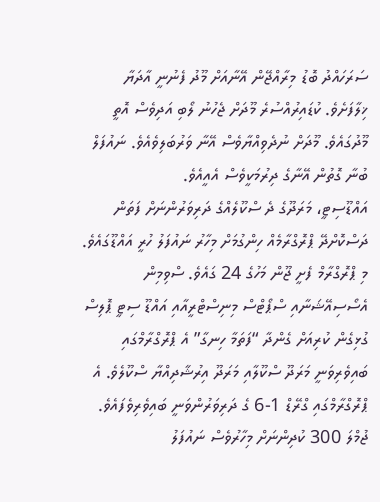ސަރަހައްދު ބޮޑު މިރާއްޖޭން އޭނާއަށް މޫދު ފެނުނީ އާދަޔާ ޚިލާފަށެވެ. ކުޑައިރުއްސުރެ މޫދަށް ޖެހުނު ލޯބި އަދިވެސް އޮތީ މޫދުގައެވެ. މޫދަށް ނުދެވިއްޔާވެސް އޭނާ ވަރުބަލިވެއެވެ. ނައުފަލް ބުނާ ގޮތުން އޭނާގެ ދިރުމަކީވެސް އެއީއެވެ.
އައްޑޫސިޓީ، މަރަދޫގެ ދެ ސްކޫލެއްގެ ދަރިވަރުންނަށް ފަތަން ދަސްކޮށްދޭ ޕްރޮގްރާމެއް ހިންގުމަށް މިހާރު ނައުފަލު ހުރީ އައްޑޫގައެވެ. މި ޕްރޮގްރާމް ފެށީ ޖޫން މަހުގެ 24 ގައެވެ. ސްވިމިން އެސޯސިއޭޝަނާއި ސްޕޯޓްސް މިނިސްޓްރީއާއި އައްޑޫ ސިޓީ ޕޮލިސް ގުޅިގެން ކުރިއަށް ގެންދާ “ފަތަމާ ހިނގާ” އެ ޕްރޮގްރާމްގައި ބައިވެރިވަނީ މަރަދޫ ސްކޫލާއި މަރަދޫ އިރުޝާދިއްޔާ ސްކޫލެވެ. އެ ޕްރޮގްރާމްގައި ގްރޭޑް 1-6 ގެ ދަރިވަރުންވަނީ ބައިވެރިވެފައެވެ. ޖުމްލަ 300 ކުދިންނަށް މިހާރުވެސް ނައުފަލު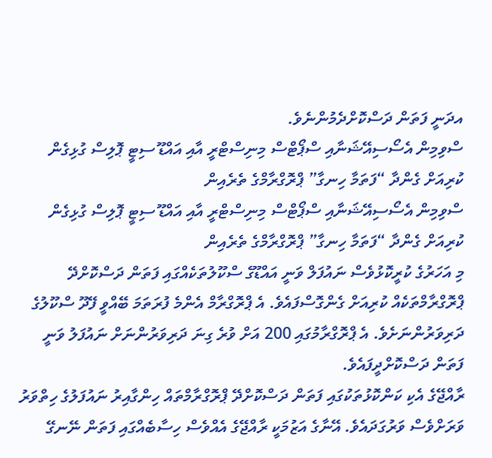އދަނީ ފަތަން ދަސްކޮށްދެމުންނެވެ.
ސްވިމިން އެސޯސިއޭޝަނާއި ސްޕޯޓްސް މިނިސްޓްރީ އާއި އައްޑޫ ސިޓީ ޕޮލިސް ގުޅިގެން ކުރިއަށް ގެންދާ “ފަތަމާ ހިނގާ” ޕްރޮގްރާމްގެ ތެރެއިން
ސްވިމިން އެސޯސިއޭޝަނާއި ސްޕޯޓްސް މިނިސްޓްރީ އާއި އައްޑޫ ސިޓީ ޕޮލިސް ގުޅިގެން ކުރިއަށް ގެންދާ “ފަތަމާ ހިނގާ” ޕްރޮގްރާމްގެ ތެރެއިން
މި އަހަރުގެ ކުރީކޮޅުވެސް ނައުފަލް ވަނީ އައްޑޫގެ ސްކޫލުތަކެއްގައި ފަތަން ދަސްކޮށްދޭ ޕްރޮގްރާމްތަކެއް ކުރިއަށް ގެންގޮސްފައެވެ. އެ ޕްރޮގްރާމް އެންމެ ފުރަތަމަ ބޭއްވީ ފޭދޫ ސްކޫލުގެ ދަރިވަރުންނަށެވެ. އެ ޕްރޮގްރާމުގައި 200 އަށް ވުރެ ގިނަ ދަރިވަރުންނަށް ނައުފަލު ވަނީ ފަތަން ދަސްކޮށްދީފައެވެ.
ރާއްޖޭގެ އެކި ކަންކޮޅުތަކުގައި ފަތަން ދަސްކޮށްދޭ ޕްރޮގްރާމްތައް ހިންގާއިރު ނައުފަލުގެ ހިތްވަރު ވަރަށްވެސް ވަރުގަދައެވެ. އޭނާގެ އަޒުމަކީ ރާއްޖޭގެ އެއްވެސް ހިސާބެއްގައި ފަތަން ނޭނގޭ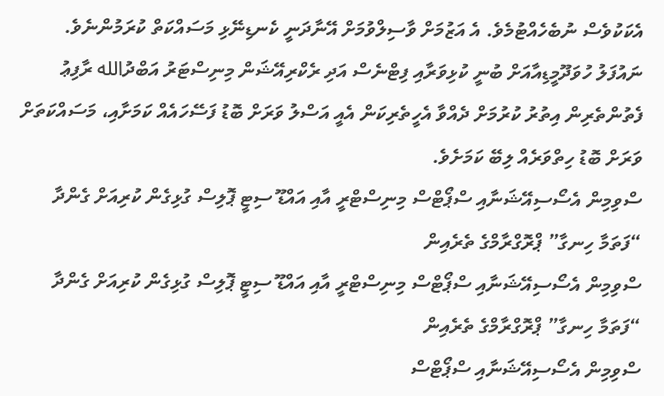އެކަކުވެސް ނުބެހެއްޓުމެވެ. އެ އަޒުމަށް ވާސިލްވުމަށް އޭނާދަނީ ކެނޑިނޭޅި މަސައްކަތް ކުރަމުންނެވެ.
ނައުފަލު ހުވަދޫމީޑިއާއަށް ބުނީ ކުޅިވަރާއި ފިޓްނެސް އަދި ރެކްރިއޭޝަން މިނިސްޓަރު އަބްދުالله ރާފިޢު ފެތުންތެރިން އިތުރު ކުރުމަށް ދެއްވާ އެހީތެރިކަން އެއީ އަސްލު ވަރަށް ބޮޑު ފަސޭހައެއް ކަމަށާއި، މަސައްކަތަށް ވަރަށް ބޮޑު ހިތްވަރެއް ލިބޭ ކަމަށެވެ.
ސްވިމިން އެސޯސިއޭޝަނާއި ސްޕޯޓްސް މިނިސްޓްރީ އާއި އައްޑޫ ސިޓީ ޕޮލިސް ގުޅިގެން ކުރިއަށް ގެންދާ “ފަތަމާ ހިނގާ” ޕްރޮގްރާމްގެ ތެރެއިން
ސްވިމިން އެސޯސިއޭޝަނާއި ސްޕޯޓްސް މިނިސްޓްރީ އާއި އައްޑޫ ސިޓީ ޕޮލިސް ގުޅިގެން ކުރިއަށް ގެންދާ “ފަތަމާ ހިނގާ” ޕްރޮގްރާމްގެ ތެރެއިން
ސްވިމިން އެސޯސިއޭޝަނާއި ސްޕޯޓްސް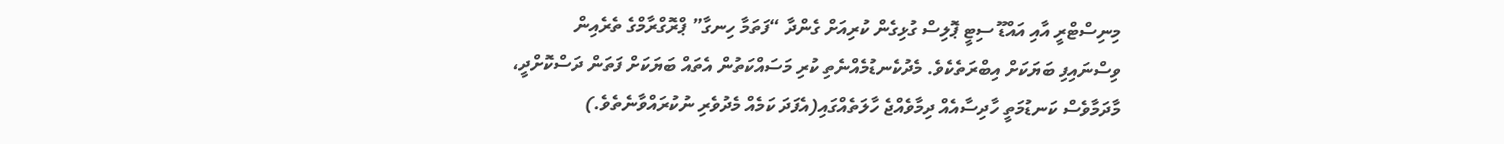މިނިސްޓްރީ އާއި އައްޑޫ ސިޓީ ޕޮލިސް ގުޅިގެން ކުރިއަށް ގެންދާ “ފަތަމާ ހިނގާ” ޕްރޮގްރާމްގެ ތެރެއިން
ވިސްނައިފި ބަޔަކަށް އިބްރަތެކެވެ. މެދުކެނޑުމެއްނެތި ކުރި މަސައްކަތުން އެތައް ބަޔަކަށް ފަތަން ދަސްކޮށްދީ، މާދަމާވެސް ކަނޑުމަތީ ހާދިސާއެއް ދިމާވެއްޖެ ހާލަތެއްގައި(އެފަދަ ކަމެއް މެދުވެރި ނުކުރައްވާނެތެވެ.)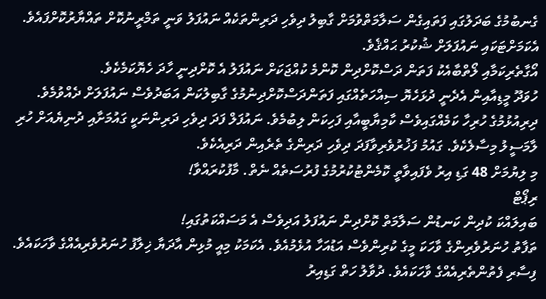ގެނބުމުގެ ބަދަލުގައި ފަތައިގެން ސަލާމަތްވުމަށް ގާބިލު ދިވެހި ދަރިންތަކެއް ނައުފަލު ވަނީ ތަމްރީނުކޮށް ތައްޔާރުކޮށްފައެވެ. އެކަމަށްޓަކައި ނައުފަލަށް ޝުކުރު ޙައްޤެވެ.
އޯގާތެރިކަމާއި ލޯތްބާއެކު ފަތަން ދަސްކޮށްދިން ކޮންމެ ކުއްޖަކަށް ނައުފަލު އެ ކޮށްދިނީ ހާދަ ހެޔޮކަމެކެވެ.
ހުވަދޫ މީޑިއާއިން އެދެނީ ދުޅަހެޔޮ ސިއްހަތެއްގައި ފަތަންދަސްކޮށްދިނުމުގެ ގާބިލުކަން އަބަދުވެސް ނައުފަލަށް ދެއްވުމެވެ. ދިރިއުޅުމުގެ ހުރިހާ ކަމެއްގައިވެސް ކާމިޔާބީއާއި ފަހިކަން ލިބުމެވެ. ނައުފަލް ފަދަ ދިވެހި ދަރިންނަކީ ގައުމަށާއި ދުނިޔެއަށް ހުރި ލާމަސީލު މިސާލެކެވެ. ގައުމު ފަޚުރުވެރިވާފަދަ ދިވެހި ދަރިންގެ ތެރެއިން ދަރިއެކެވެ.
މި ލިޔުމަށް 48 ގަޑި އިރު ވެފައިވާތީ ކޮމެންޓުކުރުމުގެ ފުރުސަތެއް ނެތް. މާފުކުރައްވާ!
ރިޕޯޓް
ބައިލައްކަ ކުދިން ކަނޑުން ސަލާމަތް ކޮށްދިން ނައުފަލު އަދިވެސް އެ މަސައްކަތުގައި!
ތަފާތު ހުނަރުވެރިންގެ ވާހަކަ މީގެ ކުރިންވެސް އަޑުއަހާ އުޅެމުއެވެ. އެކަމަކު މިއީ މުޅިން އާދަޔާ ޚިލާފު ހުނަރުވެރިއެއްގެ ވާހަކައެވެ. ފިސާރި ފެތުންތެރިއެއްގެ ވާހަކައެވެ. ދުވާލު ހަތް ގަޑިއިރު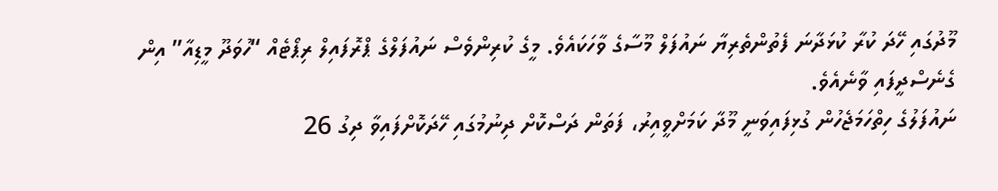މޫދުގައި ހޭދަ ކުރާ ކުޅަދާނަ ފެތުންތެރިޔާ ނައުފަލް މޫސާގެ ވާހަކައެވެ. މީގެ ކުރިންވެސް ނައުފަލްގެ ޕްރޮފައިލް ރިޕޯޓެއް “ހުވަދޫ މީޑިއާ” އިން ގެނެސްދީފައި ވާނެއެވެ.
ނައުފަލުގެ ހިތްހަމަޖެހުން ގުޅިފައިވަނީ މޫދާ ކަމަށްވީއިރު، ފަތަން ދަސްކޮށް ދިނުމުގައި ހޭދަކޮށްފައިވާ ދިގު 26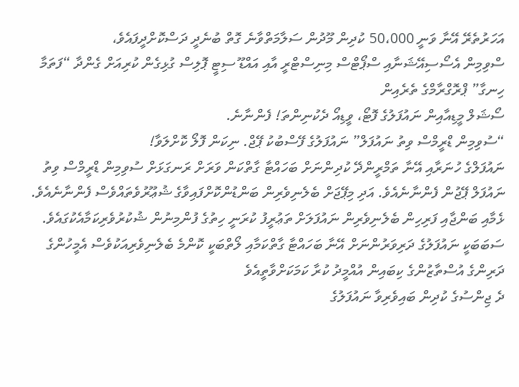އަހަރުތެރޭ އޭނާ ވަނީ 50،000 ކުދިން މޫދުން ސަލާމަތްވާނެ ގޮތް ބުނެދީ ދަސްކޮށްދީފައެވެ،
ސްވިމިން އެސޯސިއޭޝަނާއި ސްޕޯޓްސް މިނިސްޓްރީ އާއި އައްޑޫ ސިޓީ ޕޮލިސް ގުޅިގެން ކުރިއަށް ގެންދާ “ފަތަމާ ހިނގާ” ޕްރޮގްރާމްގެ ތެރެއިން
ސޯޝަލް މީޑިއާއިން ނައުފަލުގެ ފޮޓޯ، ވީޑިއޯ ދެކުނިންތަ! ފެންނާނެ.
“ސުވިމިން ޑްރީމްސް ވިތު ނައުފަލް” ނައުފަލުގެ ފޭސްބުކު ޕޭޖް. ނިކަން ފޮލޯ ކޮށްލަވާ!
ނައުފަލްގެ ހުނަރާއި އޭނާ ތަމްރީންދޭ ކުދިންނަށް ބަހައްޓާ ގާތްކަން ވަރަށް ރަނގަޅަށް ސުވިމިން ޑްރީމްސް ވިތު ނައުފަލް ޕޭޖުން ފެންނާނެއެވެ. އަދި މިޕޭޖަށް ބެލެނިވެރިން ބަންޑުންކޮށްފައިވާގެ ޝުޢޫރުވެތައްވެސް ފެންނާނެއެވެ. ޅެމާއި ބަންޖާއި ފަރިހިން ބެލެނިވެރިން ނައުފަލަށް ތަޢުރީފު ކުރަނީ ހިތުގެ ފުންމިނުން ޝުކުރުވެރިކަމާއެކުގައެވެ. ސަބަބަކީ ނައުފަލުގެ ދަރިވަރުންނަށް އޭނާ ބަހައްޓާ ގާތްކަމާއި ލޯތްބަކީ ކޮންމެ ބެލެނިވެރިއަކުވެސް އެމީހުންގެ ދަރިންގެ އުސްތާޒުންގެ ކިބައިން އުއްމީދު ކުރާ ކަމަކަށްވާތީއެވެ
ދެ ޖިންސުގެ ކުދިން ބައިވެރިވާ ނައުފަލުގެ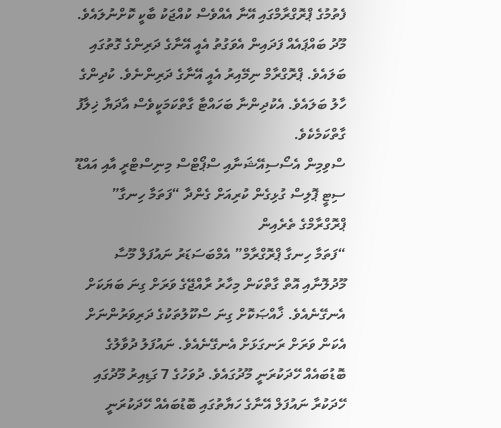ފެތުމުގެ ޕްރޮގްރާމްގައި އޭނާ އެއްވެސް ކުއްޖަކު ބާކީ ކޮށްނުލައެވެ. މޫދު ބައްޕައެއް ފަދައިން އެވަގުތު އެއީ އޭނާގެ ދަރިންގެ ގޮތުގައި ބަލައެވެ. ޕްރޮގްރާމް ނިމޭއިރު އެއީ އޭނާގެ ދަރިންނެވެ. ކުދިންގެ ހާލު ބަލައެވެ. އެކުދިންނާ ބަހައްޓާ ގާތްކަމަކީވެސް އާދަޔާ ޚިލާފު ގާތްކަމެކެވެ.
ސްވިމިން އެސޯސިއޭޝަނާއި ސްޕޯޓްސް މިނިސްޓްރީ އާއި އައްޑޫ ސިޓީ ޕޮލިސް ގުޅިގެން ކުރިއަށް ގެންދާ “ފަތަމާ ހިނގާ” ޕްރޮގްރާމްގެ ތެރެއިން
“ފަތަމާ ހިނގާ ޕްރޮގްރާމް” އެމްބަސަޑަރު ނައުފަލް މޫސާ މޫދުލޮނާއި އޮތް ގާތްކަން މިހާރު ރާއްޖޭގެ ވަރަށް ގިނަ ބަޔަކަށް އެނގޭނެއެވެ. ޚާއްޞަކޮށް ގިނަ ސްކޫލުތަކުގެ ދަރިވަރުންނަށް އެކަން ވަރަށް ރަނގަޅަށް އެނގޭނެއެވެ. ނައުފަލު ދުވާލުގެ ބޮޑުބައެއް ހޭދަކުރަނީ މޫދުގައެވެ. ދުވަހުގެ 7 ގަޑިއިރު މޫދުގައި ހޭދަކުރާ ނައުފަލް އޭނާގެ ހަޔާތުގައި ބޮޑުބައެއް ހޭދަކުރަނީ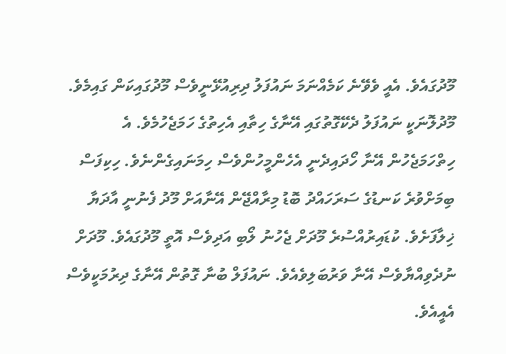މޫދުގައެވެ. އެއީ ވެވޭނެ ކަމެއްނަމަ ނައުފަލު ދިރިއުޅޭނީވެސް މޫދުގައިކަން ގައިމެވެ.
މޫދުލޮނަކީ ނައުފަލު ދެކޭގޮތުގައި އޭނާގެ ހިތާއި އެހިތުގެ ހަމަޖެހުމެވެ. އެ ހިތްހަމަޖެހުން އޭނާ ހޯދައިދެނީ އެހެންމީހުންވެސް ހިމަނައިގެންނެވެ. ހިކިފަސް ބިމަށްވުރެ ކަނޑުގެ ސަރަހައްދު ބޮޑު މިރާއްޖޭން އޭނާއަށް މޫދު ފެނުނީ އާދަޔާ ޚިލާފަށެވެ. ކުޑައިރުއްސުރެ މޫދަށް ޖެހުނު ލޯބި އަދިވެސް އޮތީ މޫދުގައެވެ. މޫދަށް ނުދެވިއްޔާވެސް އޭނާ ވަރުބަލިވެއެވެ. ނައުފަލް ބުނާ ގޮތުން އޭނާގެ ދިރުމަކީވެސް އެއީއެވެ.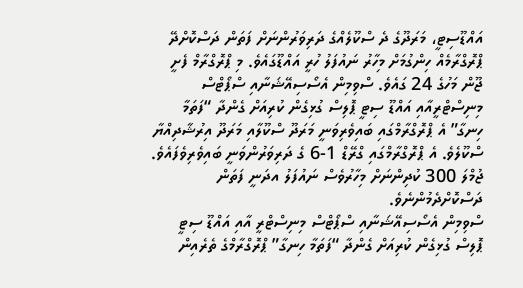އައްޑޫސިޓީ، މަރަދޫގެ ދެ ސްކޫލެއްގެ ދަރިވަރުންނަށް ފަތަން ދަސްކޮށްދޭ ޕްރޮގްރާމެއް ހިންގުމަށް މިހާރު ނައުފަލު ހުރީ އައްޑޫގައެވެ. މި ޕްރޮގްރާމް ފެށީ ޖޫން މަހުގެ 24 ގައެވެ. ސްވިމިން އެސޯސިއޭޝަނާއި ސްޕޯޓްސް މިނިސްޓްރީއާއި އައްޑޫ ސިޓީ ޕޮލިސް ގުޅިގެން ކުރިއަށް ގެންދާ “ފަތަމާ ހިނގާ” އެ ޕްރޮގްރާމްގައި ބައިވެރިވަނީ މަރަދޫ ސްކޫލާއި މަރަދޫ އިރުޝާދިއްޔާ ސްކޫލެވެ. އެ ޕްރޮގްރާމްގައި ގްރޭޑް 1-6 ގެ ދަރިވަރުންވަނީ ބައިވެރިވެފައެވެ. ޖުމްލަ 300 ކުދިންނަށް މިހާރުވެސް ނައުފަލު އދަނީ ފަތަން ދަސްކޮށްދެމުންނެވެ.
ސްވިމިން އެސޯސިއޭޝަނާއި ސްޕޯޓްސް މިނިސްޓްރީ އާއި އައްޑޫ ސިޓީ ޕޮލިސް ގުޅިގެން ކުރިއަށް ގެންދާ “ފަތަމާ ހިނގާ” ޕްރޮގްރާމްގެ ތެރެއިން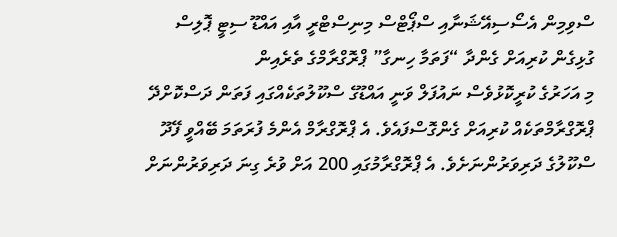ސްވިމިން އެސޯސިއޭޝަނާއި ސްޕޯޓްސް މިނިސްޓްރީ އާއި އައްޑޫ ސިޓީ ޕޮލިސް ގުޅިގެން ކުރިއަށް ގެންދާ “ފަތަމާ ހިނގާ” ޕްރޮގްރާމްގެ ތެރެއިން
މި އަހަރުގެ ކުރީކޮޅުވެސް ނައުފަލް ވަނީ އައްޑޫގެ ސްކޫލުތަކެއްގައި ފަތަން ދަސްކޮށްދޭ ޕްރޮގްރާމްތަކެއް ކުރިއަށް ގެންގޮސްފައެވެ. އެ ޕްރޮގްރާމް އެންމެ ފުރަތަމަ ބޭއްވީ ފޭދޫ ސްކޫލުގެ ދަރިވަރުންނަށެވެ. އެ ޕްރޮގްރާމުގައި 200 އަށް ވުރެ ގިނަ ދަރިވަރުންނަށް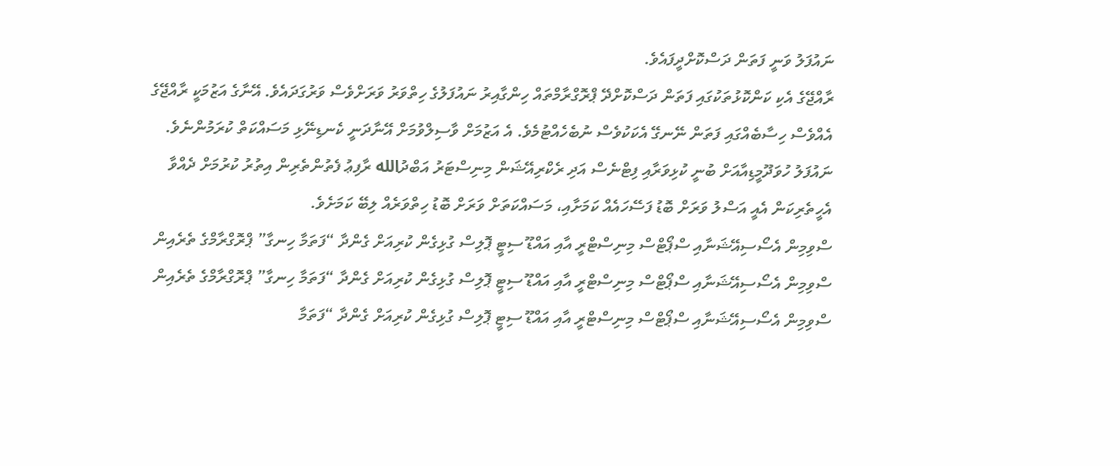ނައުފަލު ވަނީ ފަތަން ދަސްކޮށްދީފައެވެ.
ރާއްޖޭގެ އެކި ކަންކޮޅުތަކުގައި ފަތަން ދަސްކޮށްދޭ ޕްރޮގްރާމްތައް ހިންގާއިރު ނައުފަލުގެ ހިތްވަރު ވަރަށްވެސް ވަރުގަދައެވެ. އޭނާގެ އަޒުމަކީ ރާއްޖޭގެ އެއްވެސް ހިސާބެއްގައި ފަތަން ނޭނގޭ އެކަކުވެސް ނުބެހެއްޓުމެވެ. އެ އަޒުމަށް ވާސިލްވުމަށް އޭނާދަނީ ކެނޑިނޭޅި މަސައްކަތް ކުރަމުންނެވެ.
ނައުފަލު ހުވަދޫމީޑިއާއަށް ބުނީ ކުޅިވަރާއި ފިޓްނެސް އަދި ރެކްރިއޭޝަން މިނިސްޓަރު އަބްދުالله ރާފިޢު ފެތުންތެރިން އިތުރު ކުރުމަށް ދެއްވާ އެހީތެރިކަން އެއީ އަސްލު ވަރަށް ބޮޑު ފަސޭހައެއް ކަމަށާއި، މަސައްކަތަށް ވަރަށް ބޮޑު ހިތްވަރެއް ލިބޭ ކަމަށެވެ.
ސްވިމިން އެސޯސިއޭޝަނާއި ސްޕޯޓްސް މިނިސްޓްރީ އާއި އައްޑޫ ސިޓީ ޕޮލިސް ގުޅިގެން ކުރިއަށް ގެންދާ “ފަތަމާ ހިނގާ” ޕްރޮގްރާމްގެ ތެރެއިން
ސްވިމިން އެސޯސިއޭޝަނާއި ސްޕޯޓްސް މިނިސްޓްރީ އާއި އައްޑޫ ސިޓީ ޕޮލިސް ގުޅިގެން ކުރިއަށް ގެންދާ “ފަތަމާ ހިނގާ” ޕްރޮގްރާމްގެ ތެރެއިން
ސްވިމިން އެސޯސިއޭޝަނާއި ސްޕޯޓްސް މިނިސްޓްރީ އާއި އައްޑޫ ސިޓީ ޕޮލިސް ގުޅިގެން ކުރިއަށް ގެންދާ “ފަތަމާ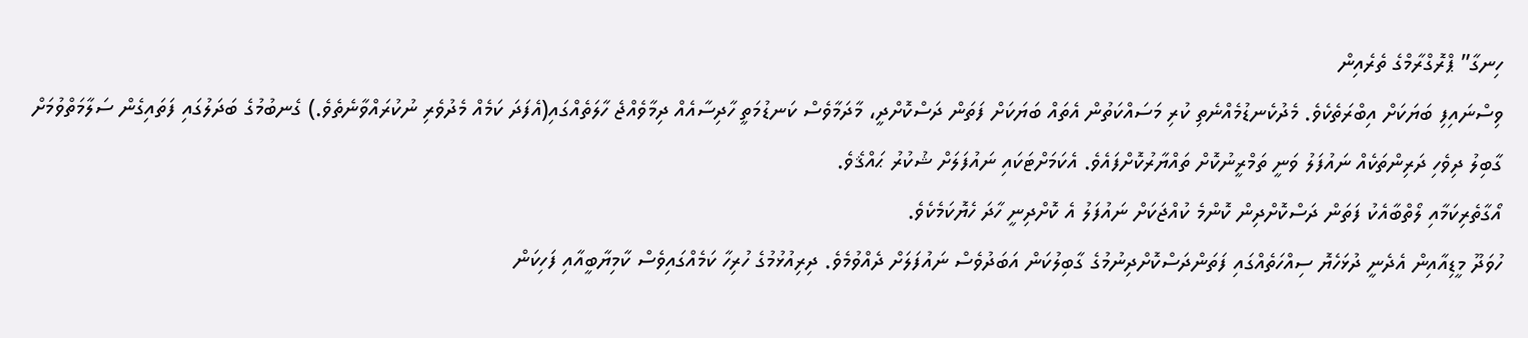ހިނގާ” ޕްރޮގްރާމްގެ ތެރެއިން
ވިސްނައިފި ބަޔަކަށް އިބްރަތެކެވެ. މެދުކެނޑުމެއްނެތި ކުރި މަސައްކަތުން އެތައް ބަޔަކަށް ފަތަން ދަސްކޮށްދީ، މާދަމާވެސް ކަނޑުމަތީ ހާދިސާއެއް ދިމާވެއްޖެ ހާލަތެއްގައި(އެފަދަ ކަމެއް މެދުވެރި ނުކުރައްވާނެތެވެ.) ގެނބުމުގެ ބަދަލުގައި ފަތައިގެން ސަލާމަތްވުމަށް ގާބިލު ދިވެހި ދަރިންތަކެއް ނައުފަލު ވަނީ ތަމްރީނުކޮށް ތައްޔާރުކޮށްފައެވެ. އެކަމަށްޓަކައި ނައުފަލަށް ޝުކުރު ޙައްޤެވެ.
އޯގާތެރިކަމާއި ލޯތްބާއެކު ފަތަން ދަސްކޮށްދިން ކޮންމެ ކުއްޖަކަށް ނައުފަލު އެ ކޮށްދިނީ ހާދަ ހެޔޮކަމެކެވެ.
ހުވަދޫ މީޑިއާއިން އެދެނީ ދުޅަހެޔޮ ސިއްހަތެއްގައި ފަތަންދަސްކޮށްދިނުމުގެ ގާބިލުކަން އަބަދުވެސް ނައުފަލަށް ދެއްވުމެވެ. ދިރިއުޅުމުގެ ހުރިހާ ކަމެއްގައިވެސް ކާމިޔާބީއާއި ފަހިކަން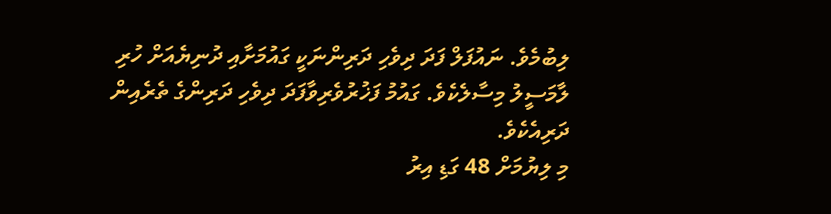ލިބުމެވެ. ނައުފަލް ފަދަ ދިވެހި ދަރިންނަކީ ގައުމަށާއި ދުނިޔެއަށް ހުރި ލާމަސީލު މިސާލެކެވެ. ގައުމު ފަޚުރުވެރިވާފަދަ ދިވެހި ދަރިންގެ ތެރެއިން ދަރިއެކެވެ.
މި ލިޔުމަށް 48 ގަޑި އިރު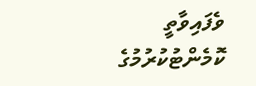ވެފައިވާތީ ކޮމެންޓުކުރުމުގެ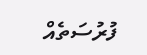ފުރުސަތެއް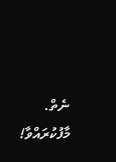ނެތް. މާފުކުރައްވާ!